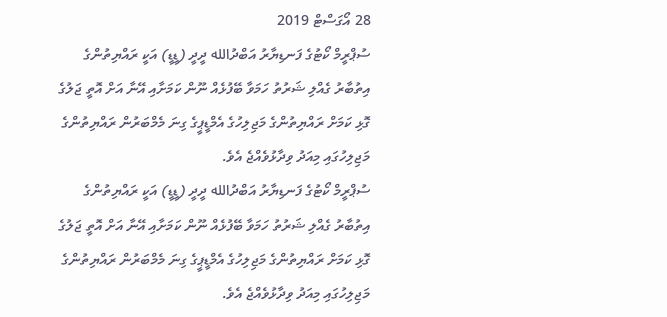28 އޯގަސްޓް 2019
ސުޕްރީމް ކޯޓުގެ ފަނޑިޔާރު އަބްދުالله ދީދީ (ޑީޑީ) އަކީ ރައްޔިތުންގެ އިތުބާރު ގެއްލި ޝަރުތު ހަމަވާ ބޭފުޅެއް ނޫން ކަމަށާއި އޭނާ އަށް އޮތީ ޖަލުގެ ގޮޅި ކަމަށް ރައްޔިތުންގެ މަޖިލިހުގެ އެމްޑީޕީގެ ގިނަ މެމްބަރުން ރައްޔިތުންގެ މަޖިލިހުގައި މިއަދު ވިދާޅުވެއްޖެ އެވެ.
ސުޕްރީމް ކޯޓުގެ ފަނޑިޔާރު އަބްދުالله ދީދީ (ޑީޑީ) އަކީ ރައްޔިތުންގެ އިތުބާރު ގެއްލި ޝަރުތު ހަމަވާ ބޭފުޅެއް ނޫން ކަމަށާއި އޭނާ އަށް އޮތީ ޖަލުގެ ގޮޅި ކަމަށް ރައްޔިތުންގެ މަޖިލިހުގެ އެމްޑީޕީގެ ގިނަ މެމްބަރުން ރައްޔިތުންގެ މަޖިލިހުގައި މިއަދު ވިދާޅުވެއްޖެ އެވެ.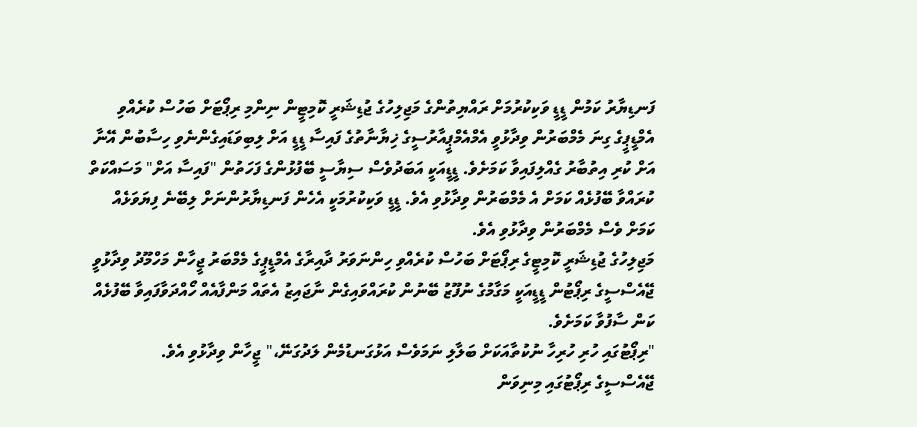ފަނޑިޔާރު ކަމުން ޑީޑީ ވަކިކުރުމަށް ރައްޔިތުންގެ މަޖިލިހުގެ ޖުޑިޝަރީ ކޮމިޓީން ނިންމި ރިޕޯޓަށް ބަހުސް ކުރެއްވި އެމްޑީޕީގެ ގިނަ މެމްބަރުން ވިދާޅުވީ އެމްއެމްޕީއާރުސީގެ ޚިޔާނާތުގެ ފައިސާ ޑީޑީ އަށް ލިބިވަޑައިގެންނެވި ހިސާބުން އޭނާ އަށް ކުރި އިތުބާރު ގެއްލިފައިވާ ކަމަށެވެ. ޑީޑީއަކީ އަބަދުވެސް ސިޔާސީ ބޭފުޅުންގެ ފަހަތުން "ފައިސާ އަށް" މަސައްކަތް ކުރައްވާ ބޭފުޅެއް ކަމަށް އެ މެމްބަރުން ވިދާޅުވި އެވެ. ޑީޑީ ވަކިކުރުމަކީ އެހެން ފަނޑިޔާރުންނަށް ލިބޭނެ ފިޔަވަޅެއް ކަމަށް ވެސް މެމްބަރުން ވިދާޅުވި އެވެ.
މަޖިލިހުގެ ޖުޑިޝަރީ ކޮމިޓީގެ ރިޕޯޓަށް ބަހުސް ކުރެއްވި ހިންނަވަރު ދާއިރާގެ އެމްޑީޕީގެ މެމްބަރު ޖީހާން މަހްމޫދު ވިދާޅުވީ ޖޭއެސްސީގެ ރިޕޯޓުން ޑީޑީއަކީ މަގާމުގެ ނުފޫޒު ބޭނުން ކުރައްވައިގެން ނާޖައިޒު އެތައް މަންފާއެއް ހޯއްދަވާފައިވާ ބޭފުޅެއް ކަން ސާފުވާ ކަމަށެވެ.
"ރިޕޯޓުގައި ހުރި ހުރިހާ ނުކުތާއަކަށް ބަލާލި ނަމަވެސް އަޅުގަނޑުމެން ލަދުގަނޭ،" ޖީހާން ވިދާޅުވި އެވެ.
ޖޭއެސްސީގެ ރިޕޯޓުގައި މިނިވަން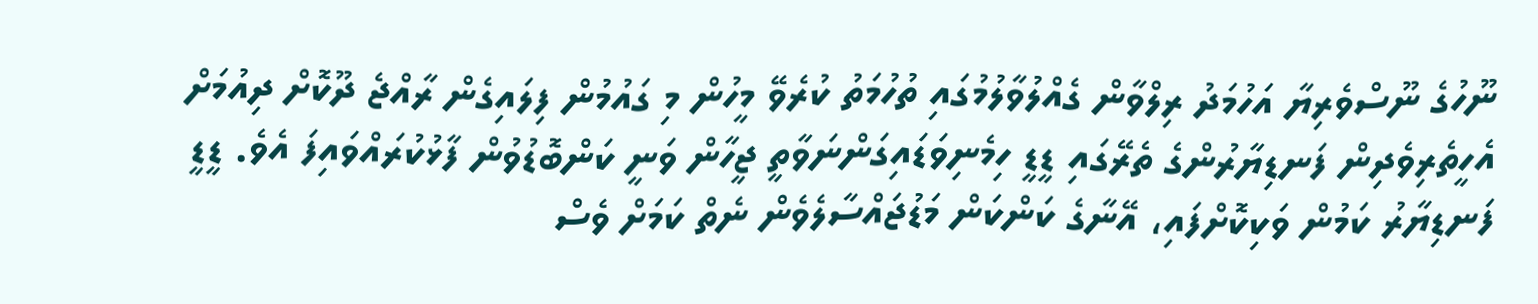ނޫހުގެ ނޫސްވެރިޔާ އަހުމަދު ރިލްވާން ގެއްލުވާލުމުގައި ތުހުމަތު ކުރެވޭ މީހުން މި ގައުމުން ފިލައިގެން ރާއްޖެ ދޫކޮށް ދިއުމަށް އެހީތެރިވެދިން ފަނޑިޔާރުންގެ ތެރޭގައި ޑީޑީ ހިމެނިވަޑައިގަންނަވާތީ ޖީހާން ވަނީ ކަންބޮޑުވުން ފާޅުކުރައްވައިފަ އެވެ. ޑީޑީ ފަނޑިޔާރު ކަމުން ވަކިކޮށްފައި، އޭނާގެ ކަންކަން މަޑުޖައްސާލެވެން ނެތް ކަމަށް ވެސް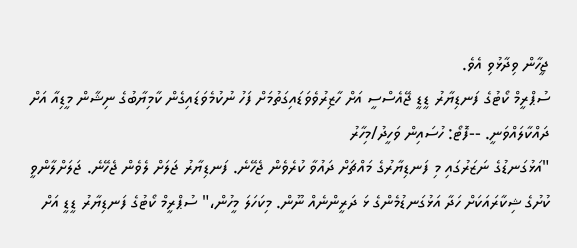ޖީހާން ވިދާޅުވި އެވެ.
ސުޕްރީމް ކޯޓުގެ ފަނޑިޔާރު ޑީޑީ ޖޭއެސްސީ އަށް ހާޒިރުވެވަޑައިގަތުމަށް ފަހު ނުކުމެވަޑައިގެން ކާމިޔާބުގެ ނިޝާން މީޑިއާ އަށް ދައްކާލައްވަނީ. --ފޮޓޯ: ހުސައިން ވަހީދު/މިހާރު
"އަޅުގަނޑުގެ ނަޒަރުގައި މި ފަނޑިޔާރުގެ މައްޗަށް ދައުވާ ކުރެވެން ޖެހޭނެ. ފަނޑިޔާރު ޖަލަށް ލެވެން ޖެހޭނެ. ޖަލަށްލާންވީ ކުށުގެ ޝިކާރައަކަށް ހަދާ އަޅުގަނޑުމެންގެ ޅަ ދަރީންނެއް ނޫން. މިކަހަލަ މީހުން،" ސުޕްރީމް ކޯޓުގެ ފަނޑިޔާރު ޑީޑީ އަށް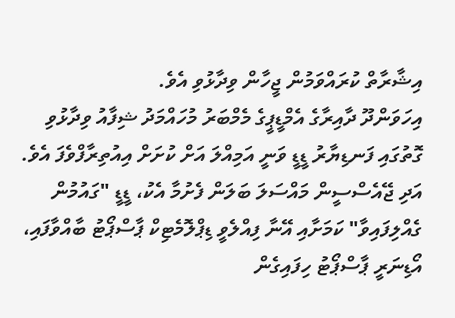އިޝާރާތް ކުރައްވަމުން ޖީހާން ވިދާޅުވި އެވެ.
އިހަވަންދޫ ދާއިރާގެ އެމްޑީޕީގެ މެމްބަރު މުހައްމަދު ޝިފާއު ވިދާޅުވި ގޮތުގައި ފަނޑިޔާރު ޑީޑީ ވަނީ އަމިއްލަ އަށް ކުށަށް އިއުތިރާފްވެފަ އެވެ. އަދި ޖޭއެސްސީން މައްސަލަ ބަލަން ފެށުމާ އެކު، ޑީޑީ "ގައުމުން ގެއްލިފައިވާ" ކަމަށާއި އޭނާ ފިއްލެވީ ޑިޕްލޮމެޓިކް ޕާސްޕޯޓު ބާއްވާފައި، އޯޑިނަރީ ޕާސްޕޯޓު ހިފައިގެން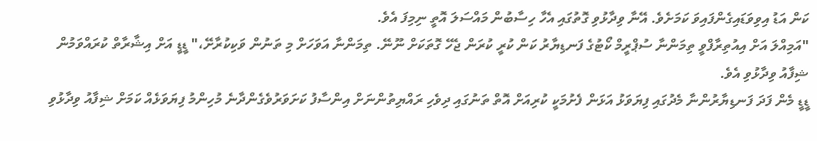ކަން އަޑު އިވިވަޑައިގެންފައިވަ ކަމަށެވެ. އޭނާ ވިދާޅުވި ގޮތުގައި އެހާ ހިސާބުން މައްސަލަ އޮތީ ނިމިފަ އެވެ.
"އަމިއްލަ އަށް އިއުތިރާފްވީ ތިމަންނާ ސުޕްރީމް ކޯޓުގެ ފަނޑިޔާރު ކަން ކުރީ ކުރަން ޖެހޭ ގޮތަކަށް ނޫނޭ. ތިމަންނާ އަވަހަށް މި ތަނުން ވަކިކުރާށޭ،" ޑީޑީ އަށް އިޝާރާތް ކުރައްވަމުން ޝިފާއު ވިދާޅުވި އެވެ.
ޑީޑީ މެން ފަދަ ފަނޑިޔާރުންނާ މެދުގައި ފިޔަވަޅު އަޅަން ފެށުމަކީ ކުރިއަށް އޮތް ތަނުގައި ދިވެހި ރައްޔިތުންނަށް އިންސާފު ކަށަވަރުވެގެންދާނެ މުހިންމު ފިޔަވަޅެއް ކަމަށް ޝިފާއު ވިދާޅުވި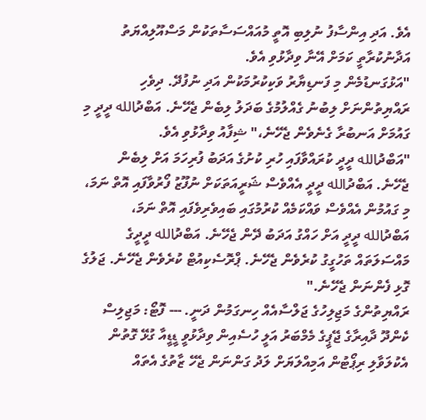އެވެ. އަދި އިންސާފު ނުލިބި އޮތީ މުއައްސަސާތަކުން މަސްއޫލިއްޔަތު އަދާނުކުރާތީ ކަމަށް އޭނާ ވިދާޅުވި އެވެ.
"އަޅުގަނޑުމެން މި ފަނޑިޔާރު ވަކިކުރުމަކުން އަދި ނުފުދޭ. ދިވެހި ރައްޔިތުންނަށް ލިބުނު ގެއްލުމުގެ ބަދަލު ލިބެން ޖެހޭނެ. އަބްދުالله ދީދީ މި ގައުމަށް އަނބުރާ ގެނެވެން ޖެހޭނެ،" ޝިފާއު ވިދާޅުވި އެވެ.
"އަބްދުالله ދީދީ ކުރައްވާފައި ހުރި ކުށުގެ އަދަބު ފުރިހަމަ އަށް ލިބެން ޖެހޭނެ. އަބްދުالله ދީދީ އެއްވެސް ޝަރީއަތަކަށް ނުފޫޒު ފޯރުވާފައި އޮތް ނަމަ، މި ގައުމުން އެއްވެސް ވައްކަމެއް ކުރުމުގައި ބައިވެރިވެފައި އޮތް ނަމަ، އަބްދުالله ދީދީ އަށް ހައްގު އަދަބު ދޭން ޖެހޭނެ. އަބްދުالله ދީދީގެ މައްސަލަތައް ތަހުގީގު ކުރެވެން ޖެހޭނެ. ޕްރޮސެކިއުޓް ކުރެވެން ޖެހޭނެ. ޖަލުގެ ގޮޅި ފެންނަން ޖެހޭނެ."
ރައްޔިތުންގެ މަޖިލިހުގެ ޖަލްސާއެއް ހިނގަމުން ދަނީ. --- ފޮޓޯ: މަޖިލިސް
ކެންދޫ ދާއިރާގެ ޖޭޕީގެ މެމްބަރު އަލީ ހުސެއިން ވިދާޅުވީ ޑީޑީއާ ގުޅޭ ގޮތުން އެކުލަވާލި ރިޕޯޓުން އަމިއްލަޔަށް ލަދު ގަންނަން ޖެހޭ ޒާތުގެ އެތައް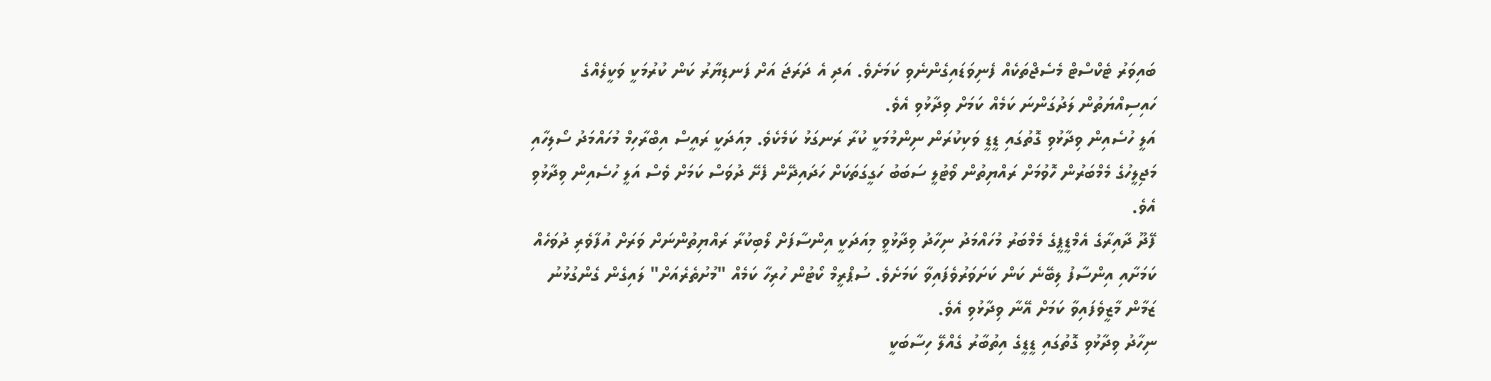ބައިވަރު ޓެކްސްޓް މެސެޖްތަކެއް ފެނިވަޑައިގެންނެވި ކަމަށެވެ. އަދި އެ ދަރަޖަ އަށް ފަނޑިޔާރު ކަން ކުރުމަކީ ވަކީލެއްގެ ހައިސިއްޔަތުން ލަދުގަންނަ ކަމެއް ކަމަށް ވިދާޅުވި އެވެ.
އަލީ ހުސެއިން ވިދާޅުވި ގޮތުގައި ޑީޑީ ވަކިކުރަން ނިންމުމަކީ ކުރާ ރަނގަޅު ކަމެކެވެ. މިއަދަކީ ރައީސް އިބްރާހިމް މުހައްމަދު ސޯލިހާއި މަޖިލީހުގެ މެމްބަރުން ހޮވުމަށް ރައްޔިތުން ވޯޓުލީ ސަބަބު ހަގީގަތަކަށް ހަދައިދޭން ފެށޭ ދުވަސް ކަމަށް ވެސް އަލީ ހުސެއިން ވިދާޅުވި އެވެ.
ފޭދޫ ދާއިރާގެ އެމްޑީޕީގެ މެމްބަރު މުހައްމަދު ނިހާދު ވިދާޅުވީ މިއަދަކީ އިންސާފަށް ލޯބިކުރާ ރައްޔިތުންނަށް ވަރަށް އުފާވެރި ދުވަހެއް ކަމަށާއި އިންސާފު ލިބޭނެ ކަން ކަށަވަރުވެފައިވާ ކަމަށެވެ. ސުޕްރީމް ކޯޓުން ހުރިހާ ކަމެއް "މުށުތެރެއަށް" ލައިގެން ގެންގުޅުނު ޒަމާން މާޒީވެފައިވާ ކަމަށް އޭނާ ވިދާޅުވި އެވެ.
ނިހާދު ވިދާޅުވި ގޮތުގައި ޑީޑީގެ އިތުބާރު ގެއްލޭ ހިސާބަކީ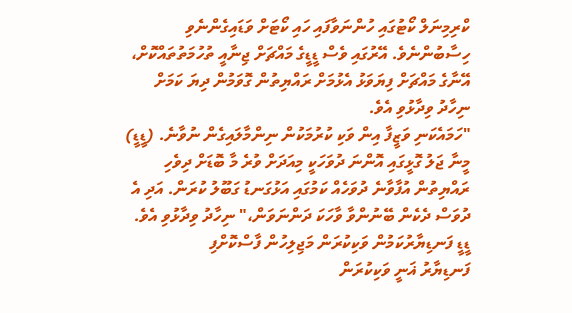ކްރިމިނަލް ކޯޓުގައި ހުންނަވާފައި ހައި ކޯޓަށް ވަޑައިގެންނެވި ހިސާބުންނެވެ. އޭރުގައި ވެސް ޑީޑީގެ މައްޗަށް ޖިނާއީ ތުހުމަތުތައްކޮށް، އޭނާގެ މައްޗަށް ފިޔަވަޅު އެޅުމަށް ރައްޔިތުން ގޮވަމުން ދިޔަ ކަމަށް ނިހާދު ވިދާޅުވި އެވެ.
"ހަމައެކަނި ވަޒީފާ އިން ވަކި ކުރުމަކުން ނިންމާލައިގެން ނުވާނެ. (ޑީޑީ) މީނާ ޖަލު ގޮޅީގައި އޮންނަ ދުވަހަކީ މިއަދަށް ވުރެ މާ ބޮޑަށް ދިވެހި ރައްޔިތުން އުފާވާނެ ދުވަހެއް ކަމުގައި އަޅުގަނޑު ގަބޫލު ކުރަން. އަދި އެ ދުވަސް ދެކެން ބޭނުންވާ ވާހަކަ ދަންނަވަން،" ނިހާދު ވިދާޅުވި އެވެ.
ޑީޑީ ފަނޑިޔާރުކަމުން ވަކިކުރަން މަޖިލިހުން ފާސްކޮށްފި
ފަނޑިޔާރު ޣަނީ ވަކިކުރަން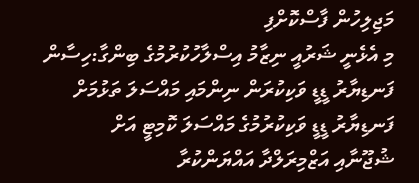މަޖިލިހުން ފާސްކޮށްފި
މި އެޅެނީ ޝަރުއީ ނިޒާމު އިސްލާހުކުރުމުގެ ބިންގާ:ހިސާން
ފަނޑިޔާރު ޑީޑީ ވަކިކުރަން ނިންމައި މައްސަލަ ތަޅުމަށް
ފަނޑިޔާރު ޑީޑީ ވަކިކުރުމުގެ މައްސަލަ ކޮމިޓީ އަށް
ޝުޖޫނާއި އަޒްމިރަލްދާ އައްޔަންކުރާ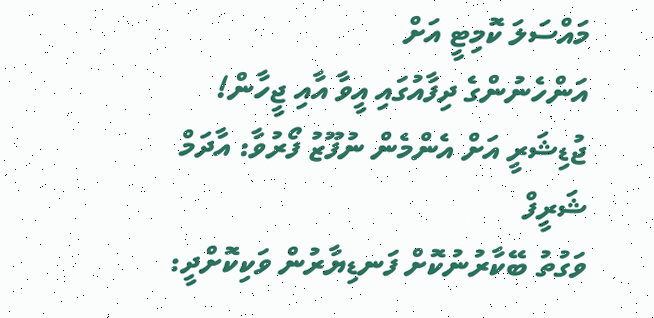މައްސަލަ ކޮމިޓީ އަށް
އަންހެނުންގެ ދިފާއުގައި އީވާ އާއި ޖީހާން!
ޖުޑިޝަރީ އަށް އެންމެން ނުފޫޒު ފޯރުވާ: އާދަމް ޝަރީފް
ވަގުތު ބޭކާރުނުކޮށް ފަނޑިޔާރުން ވަކިކޮށްދީ: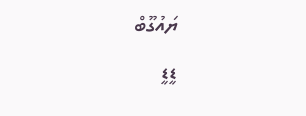ޔައުގޫބް
ޑީޑީ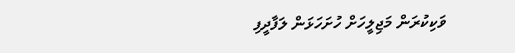ވަކިކުރަން މަޖިލީހަށް ހުށަހަޅަން ލަފާދީފި